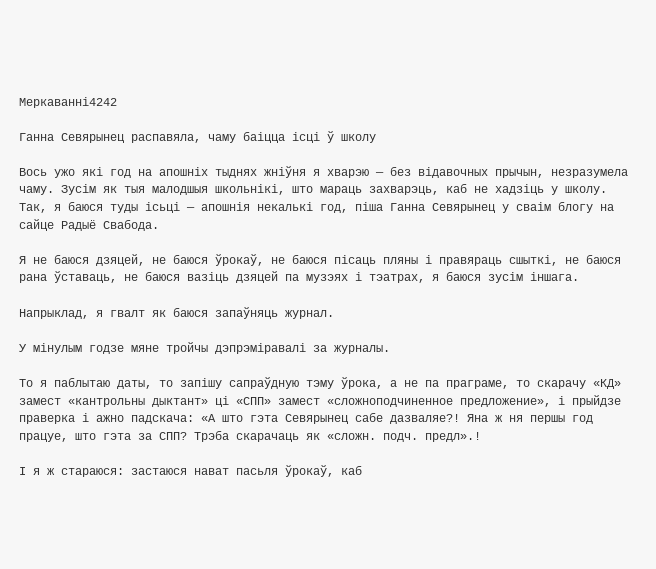Меркаванні4242

Ганна Севярынец распавяла, чаму баіцца ісці ў школу

Вось ужо які год на апошніх тыднях жніўня я хварэю — без відавочных прычын, незразумела чаму. Зусім як тыя малодшыя школьнікі, што мараць захварэць, каб не хадзіць у школу. Так, я баюся туды ісьці — апошнія некалькі год, піша Ганна Севярынец у сваім блогу на сайце Радыё Свабода.

Я не баюся дзяцей, не баюся ўрокаў, не баюся пісаць пляны і правяраць сшыткі, не баюся рана ўставаць, не баюся вазіць дзяцей па музэях і тэатрах, я баюся зусім іншага.

Напрыклад, я гвалт як баюся запаўняць журнал.

У мінулым годзе мяне тройчы дэпрэміравалі за журналы.

То я паблытаю даты, то запішу сапраўдную тэму ўрока, а не па праграме, то скарачу «КД» замест «кантрольны дыктант» ці «СПП» замест «сложноподчиненное предложение», і прыйдзе праверка і ажно падскача: «А што гэта Севярынец сабе дазваляе?! Яна ж ня першы год працуе, што гэта за СПП? Трэба скарачаць як «сложн. подч. предл».!

І я ж стараюся: застаюся нават пасьля ўрокаў, каб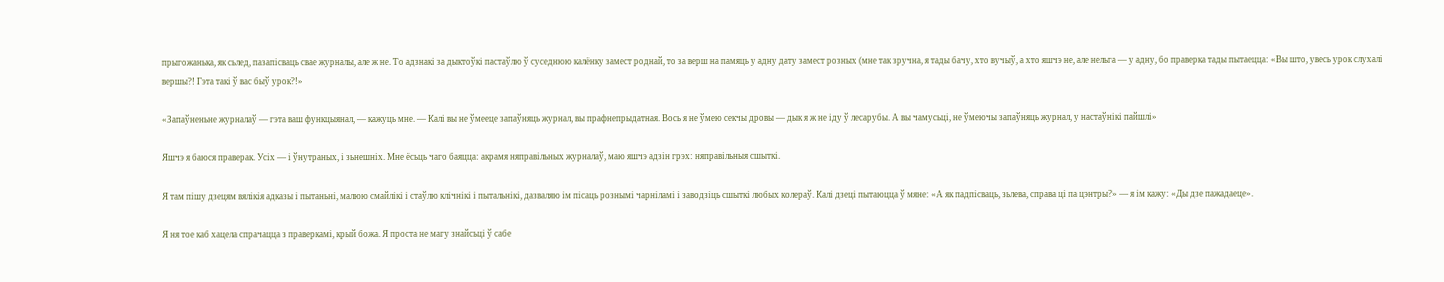прыгожанька, як сьлед, пазапісваць свае журналы, але ж не. То адзнакі за дыктоўкі пастаўлю ў суседнюю калёнку замест роднай, то за верш на памяць у адну дату замест розных (мне так зручна, я тады бачу, хто вучыў, а хто яшчэ не, але нельга — у адну, бо праверка тады пытаецца: «Вы што, увесь урок слухалі вершы?! Гэта такі ў вас быў урок?!»

«Запаўненьне журналаў — гэта ваш функцыянал, — кажуць мне. — Калі вы не ўмееце запаўняць журнал, вы прафнепрыдатная. Вось я не ўмею секчы дровы — дык я ж не іду ў лесарубы. А вы чамусьці, не ўмеючы запаўняць журнал, у настаўнікі пайшлі»

Яшчэ я баюся праверак. Усіх — і ўнутраных, і зьнешніх. Мне ёсьць чаго баяцца: акрамя няправільных журналаў, маю яшчэ адзін грэх: няправільныя сшыткі.

Я там пішу дзецям вялікія адказы і пытаньні, малюю смайлікі і стаўлю клічнікі і пытальнікі, дазваляю ім пісаць рознымі чарніламі і заводзіць сшыткі любых колераў. Калі дзеці пытаюцца ў мяне: «А як падпісваць, зьлева, справа ці па цэнтры?» — я ім кажу: «Ды дзе пажадаеце».

Я ня тое каб хацела спрачацца з праверкамі, крый божа. Я проста не магу знайсьці ў сабе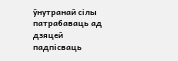ўнутранай сілы патрабаваць ад дзяцей падпісваць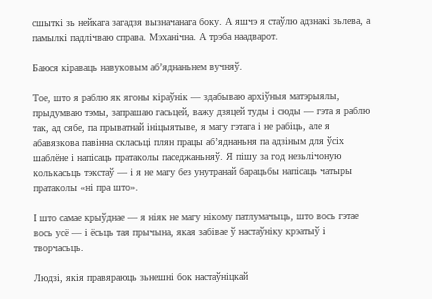сшыткі зь нейкага загадзя вызначанага боку. А яшчэ я стаўлю адзнакі зьлева, а памылкі падлічваю справа. Мэханічна. А трэба наадварот.

Баюся кіраваць навуковым аб’яднаньнем вучняў.

Тое, што я раблю як ягоны кіраўнік — здабываю архіўныя матэрыялы, прыдумваю тэмы, запрашаю гасьцей, важу дзяцей туды і сюды — гэта я раблю так, ад сябе, па прыватнай ініцыятыве, я магу гэтага і не рабіць, але я абавязкова павінна скласьці плян працы аб’яднаньня па адзіным для ўсіх шаблёне і напісаць пратаколы паседжаньняў. Я пішу за год незьлічоную колькасьць тэкстаў — і я не магу без унутранай барацьбы напісаць чатыры пратаколы «ні пра што».

І што самае крыўднае — я ніяк не магу нікому патлумачыць, што вось гэтае вось усё — і ёсьць тая прычына, якая забівае ў настаўніку крэатыў і творчасьць.

Людзі, якія правяраюць зьнешні бок настаўніцкай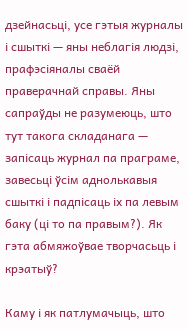дзейнасьці, усе гэтыя журналы і сшыткі — яны неблагія людзі, прафэсіяналы сваёй праверачнай справы. Яны сапраўды не разумеюць, што тут такога складанага — запісаць журнал па праграме, завесьці ўсім аднолькавыя сшыткі і падпісаць іх па левым баку (ці то па правым?). Як гэта абмяжоўвае творчасьць і крэатыў?

Каму і як патлумачыць, што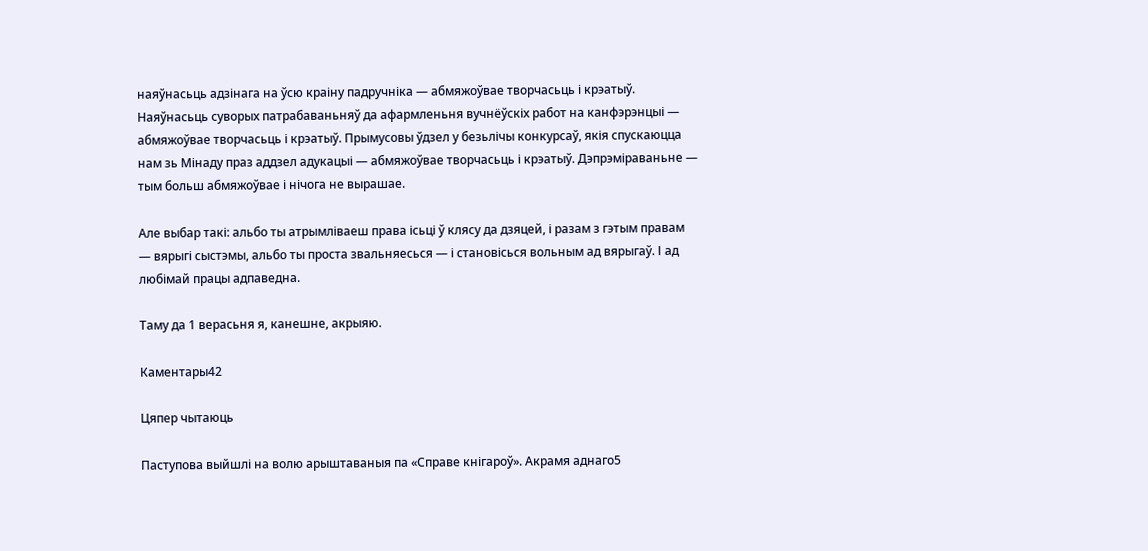наяўнасьць адзінага на ўсю краіну падручніка — абмяжоўвае творчасьць і крэатыў. Наяўнасьць суворых патрабаваньняў да афармленьня вучнёўскіх работ на канфэрэнцыі — абмяжоўвае творчасьць і крэатыў. Прымусовы ўдзел у безьлічы конкурсаў, якія спускаюцца нам зь Мінаду праз аддзел адукацыі — абмяжоўвае творчасьць і крэатыў. Дэпрэміраваньне — тым больш абмяжоўвае і нічога не вырашае.

Але выбар такі: альбо ты атрымліваеш права ісьці ў клясу да дзяцей, і разам з гэтым правам — вярыгі сыстэмы, альбо ты проста звальняесься — і становісься вольным ад вярыгаў. І ад любімай працы адпаведна.

Таму да 1 верасьня я, канешне, акрыяю.

Каментары42

Цяпер чытаюць

Паступова выйшлі на волю арыштаваныя па «Справе кнігароў». Акрамя аднаго5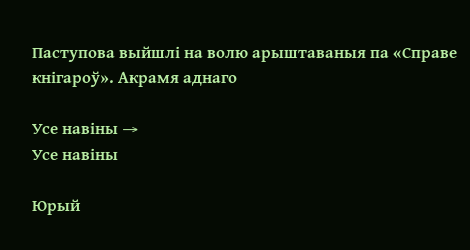Паступова выйшлі на волю арыштаваныя па «Справе кнігароў». Акрамя аднаго

Усе навіны →
Усе навіны

Юрый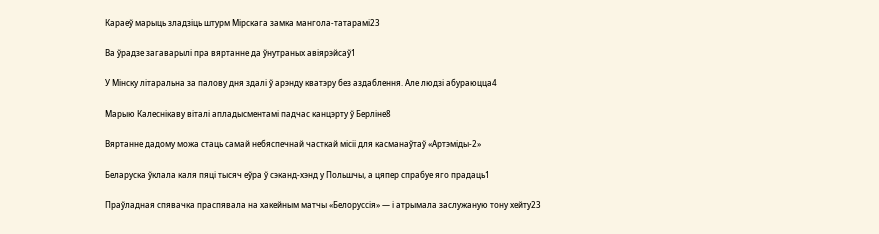Караеў марыць зладзіць штурм Мірскага замка мангола-татарамі23

Ва ўрадзе загаварылі пра вяртанне да ўнутраных авіярэйсаў1

У Мінску літаральна за палову дня здалі ў арэнду кватэру без аздаблення. Але людзі абураюцца4

Марыю Калеснікаву віталі апладысментамі падчас канцэрту ў Берліне8

Вяртанне дадому можа стаць самай небяспечнай часткай місіі для касманаўтаў «Артэміды-2»

Беларуска ўклала каля пяці тысяч еўра ў сэканд-хэнд у Польшчы, а цяпер спрабуе яго прадаць1

Праўладная спявачка праспявала на хакейным матчы «Белоруссія» — і атрымала заслужаную тону хейту23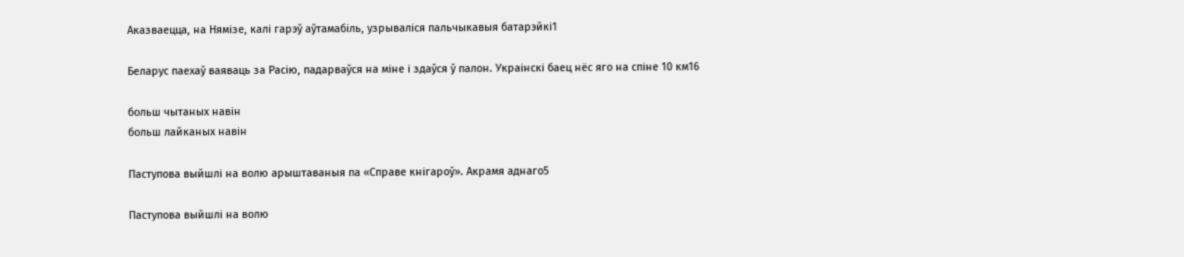Аказваецца, на Нямізе, калі гарэў аўтамабіль, узрываліся пальчыкавыя батарэйкі1

Беларус паехаў ваяваць за Расію, падарваўся на міне і здаўся ў палон. Украінскі баец нёс яго на спіне 10 км16

больш чытаных навін
больш лайканых навін

Паступова выйшлі на волю арыштаваныя па «Справе кнігароў». Акрамя аднаго5

Паступова выйшлі на волю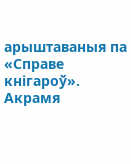арыштаваныя па «Справе кнігароў». Акрамя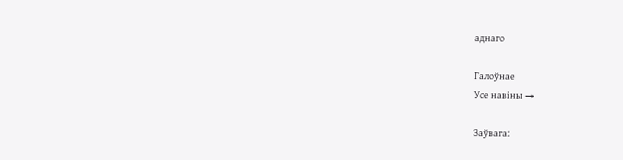аднаго

Галоўнае
Усе навіны →

Заўвага: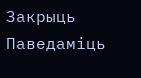Закрыць Паведаміць